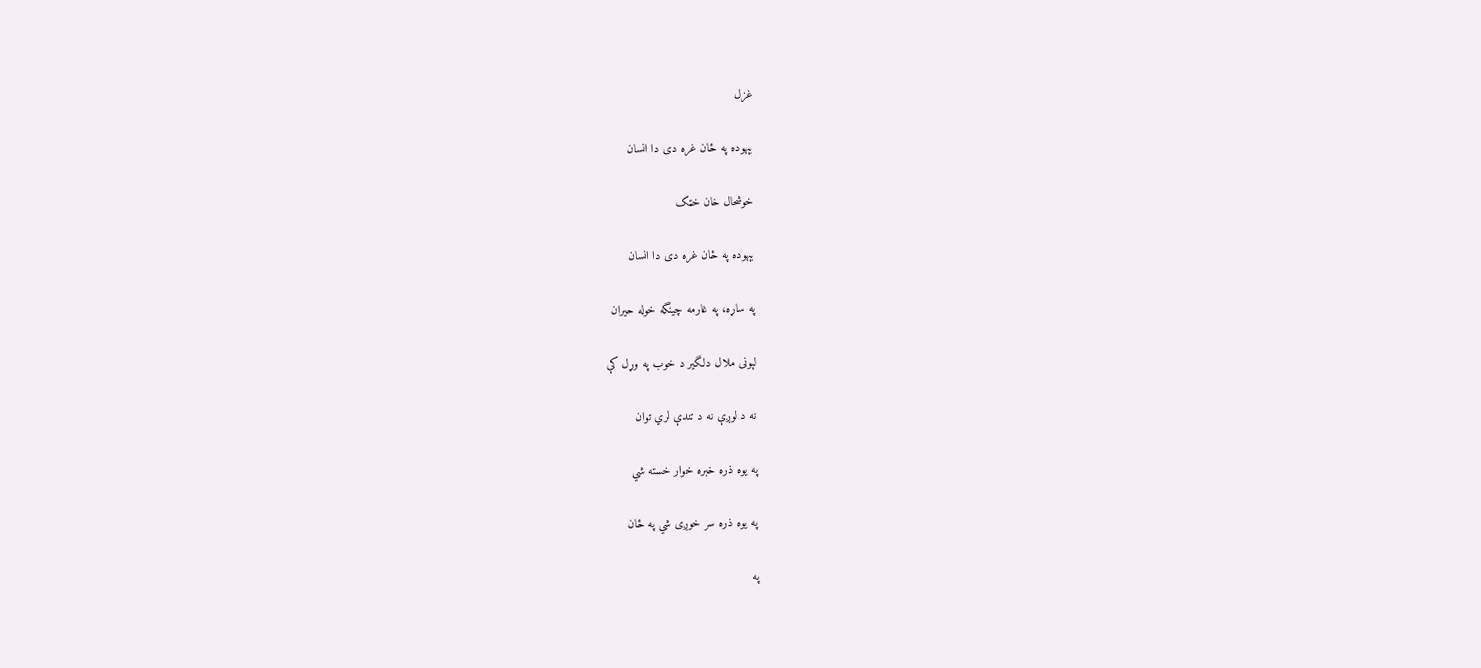غزل

بېهوده په ځان غره دی دا انسان

خوشحال خان خټک

بېهوده په ځان غره دی دا انسان

په ساړه، په غارمه چينگه خوله حيران

لېونی ملال دلگير د خوب په وړل کې

نه د لوږې نه د تندې لري توان

په يوه ذره خبره خوار خسته شي

په يوه ذره سر خوږی شي په ځان

په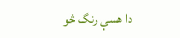دا هسې رنگ څو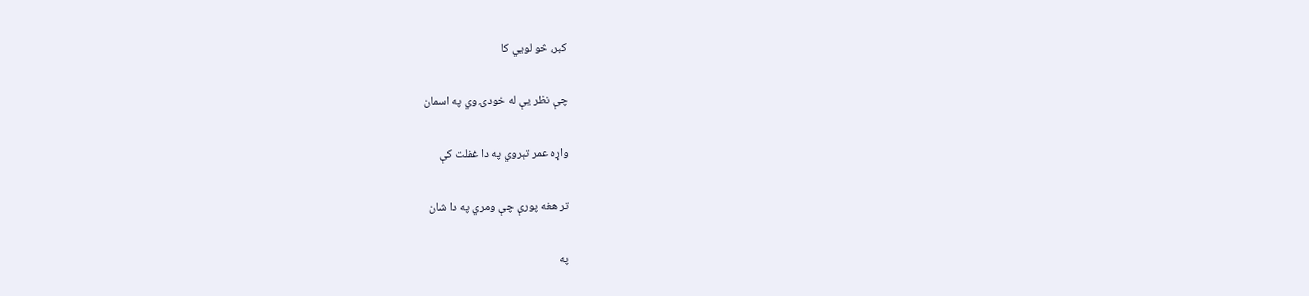کبر، څو لويي کا

چې نظر يې له خودۍ وي په اسمان

واړه عمر تېروي په دا غفلت کې

تر هغه پورې چې ومري په دا شان

په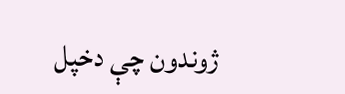ژوندون چې دخپل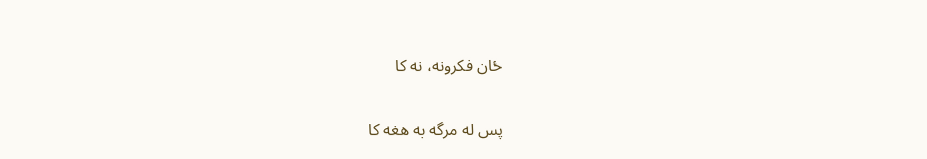ځان فکرونه، نه کا

پس له مرگه به هغه کا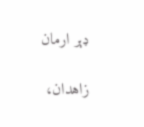ډېر ارمان

زاهدان،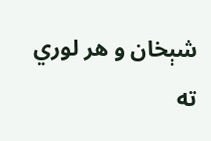شېخان و هر لوري ته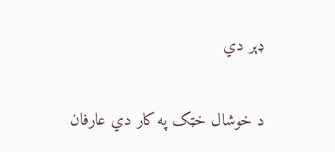ډېر دي

د خوشال خټک په کار دي عارفان